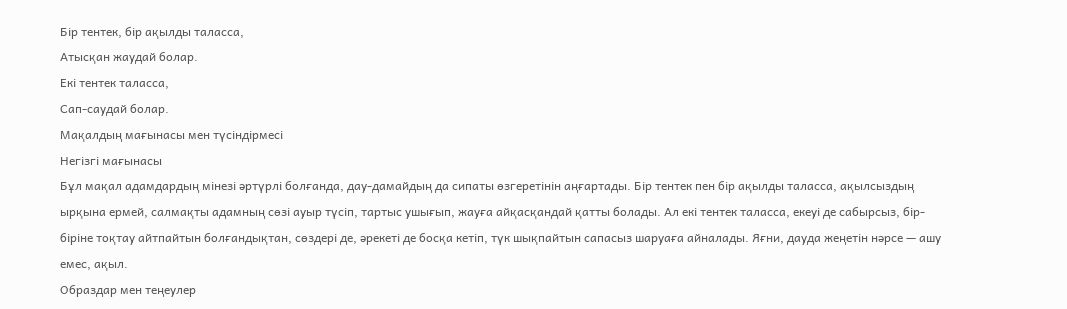Бір тентек, бір ақылды таласса,
Атысқан жаудай болар.
Екі тентек таласса,
Сап-саудай болар.
Мақалдың мағынасы мен түсіндірмесі
Негізгі мағынасы
Бұл мақал адамдардың мінезі әртүрлі болғанда, дау-дамайдың да сипаты өзгеретінін аңғартады. Бір тентек пен бір ақылды таласса, ақылсыздың ырқына ермей, салмақты адамның сөзі ауыр түсіп, тартыс ушығып, жауға айқасқандай қатты болады. Ал екі тентек таласса, екеуі де сабырсыз, бір-біріне тоқтау айтпайтын болғандықтан, сөздері де, әрекеті де босқа кетіп, түк шықпайтын сапасыз шаруаға айналады. Яғни, дауда жеңетін нәрсе — ашу емес, ақыл.
Образдар мен теңеулер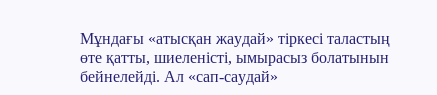Мұндағы «атысқан жаудай» тіркесі таластың өте қатты, шиеленісті, ымырасыз болатынын бейнелейді. Ал «сап-саудай»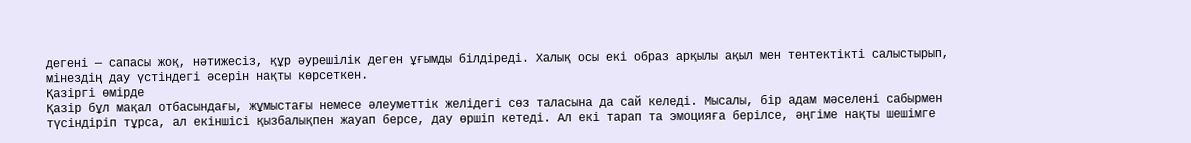дегені — сапасы жоқ, нәтижесіз, құр әурешілік деген ұғымды білдіреді. Халық осы екі образ арқылы ақыл мен тентектікті салыстырып, мінездің дау үстіндегі әсерін нақты көрсеткен.
Қазіргі өмірде
Қазір бұл мақал отбасындағы, жұмыстағы немесе әлеуметтік желідегі сөз таласына да сай келеді. Мысалы, бір адам мәселені сабырмен түсіндіріп тұрса, ал екіншісі қызбалықпен жауап берсе, дау өршіп кетеді. Ал екі тарап та эмоцияға берілсе, әңгіме нақты шешімге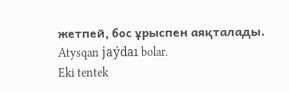жетпей, бос ұрыспен аяқталады.
Atysqan jaýdaı bolar.
Eki tentek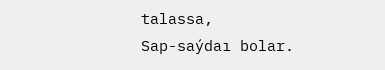talassa,
Sap-saýdaı bolar.